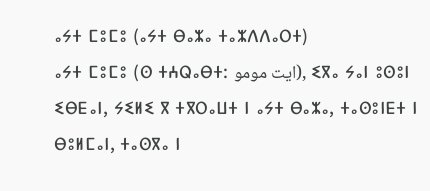ⴰⵢⵜ ⵎⵓⵎⵓ (ⴰⵢⵜ ⴱⴰⵣⴰ ⵜⴰⵣⴷⴷⴰⵔⵜ)
ⴰⵢⵜ ⵎⵓⵎⵓ (ⵙ ⵜⵄⵕⴰⴱⵜ: ايت مومو), ⵉⴳⴰ ⵢⴰⵏ ⵓⵙⵓⵏ ⵉⴱⴹⴰⵏ, ⵢⵉⵍⵉ ⴳ ⵜⴳⵔⴰⵡⵜ ⵏ ⴰⵢⵜ ⴱⴰⵣⴰ, ⵜⴰⵙⵓⵏⴹⵜ ⵏ ⴱⵓⵍⵎⴰⵏ, ⵜⴰⵙⴳⴰ ⵏ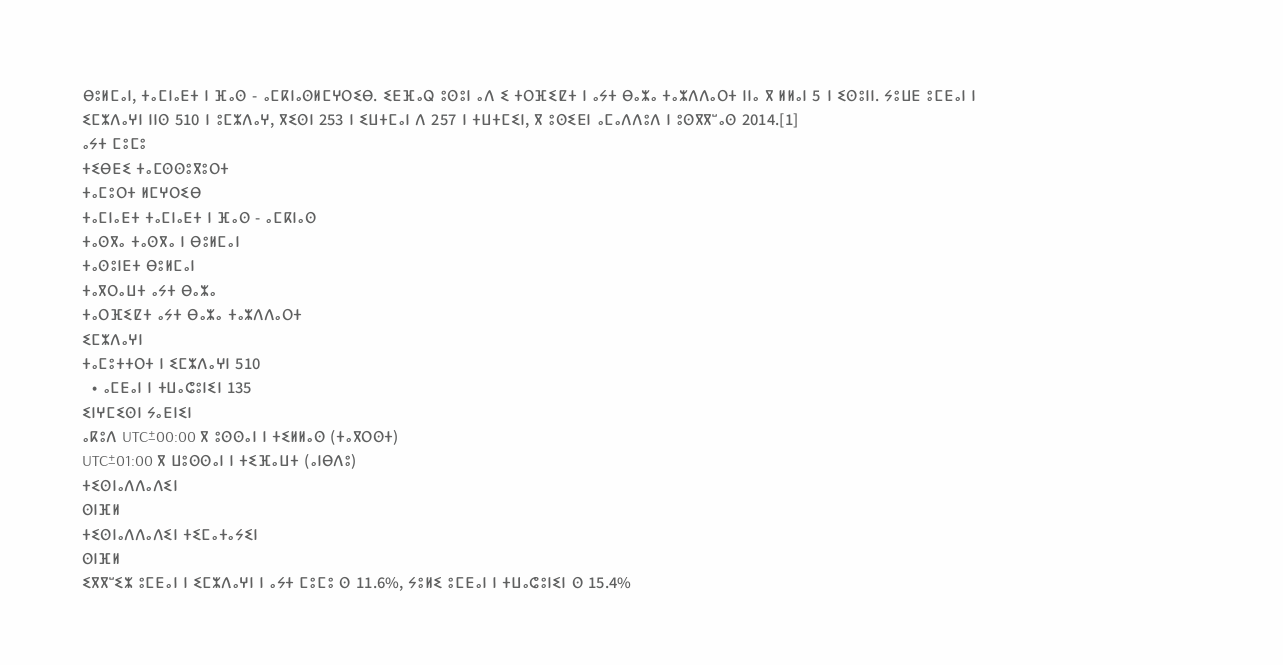ⴱⵓⵍⵎⴰⵏ, ⵜⴰⵎⵏⴰⴹⵜ ⵏ ⴼⴰⵙ - ⴰⵎⴽⵏⴰⵙⵍⵎⵖⵔⵉⴱ. ⵉⴹⴼⴰⵕ ⵓⵙⵓⵏ ⴰⴷ ⵉ ⵜⵔⴼⵉⵇⵜ ⵏ ⴰⵢⵜ ⴱⴰⵣⴰ ⵜⴰⵣⴷⴷⴰⵔⵜ ⵏⵏⴰ ⴳ ⵍⵍⴰⵏ 5 ⵏ ⵉⵙⵓⵏⵏ. ⵢⵓⵡⴹ ⵓⵎⴹⴰⵏ ⵏ ⵉⵎⵣⴷⴰⵖⵏ ⵏⵏⵙ 510 ⵏ ⵓⵎⵣⴷⴰⵖ, ⴳⵉⵙⵏ 253 ⵏ ⵉⵡⵜⵎⴰⵏ ⴷ 257 ⵏ ⵜⵡⵜⵎⵉⵏ, ⴳ ⵓⵙⵉⴹⵏ ⴰⵎⴰⴷⴷⵓⴷ ⵏ ⵓⵙⴳⴳⵯⴰⵙ 2014.[1]
ⴰⵢⵜ ⵎⵓⵎⵓ
ⵜⵉⴱⴹⵉ ⵜⴰⵎⵙⵙⵓⴳⵓⵔⵜ
ⵜⴰⵎⵓⵔⵜ ⵍⵎⵖⵔⵉⴱ
ⵜⴰⵎⵏⴰⴹⵜ ⵜⴰⵎⵏⴰⴹⵜ ⵏ ⴼⴰⵙ - ⴰⵎⴽⵏⴰⵙ
ⵜⴰⵙⴳⴰ ⵜⴰⵙⴳⴰ ⵏ ⴱⵓⵍⵎⴰⵏ
ⵜⴰⵙⵓⵏⴹⵜ ⴱⵓⵍⵎⴰⵏ
ⵜⴰⴳⵔⴰⵡⵜ ⴰⵢⵜ ⴱⴰⵣⴰ
ⵜⴰⵔⴼⵉⵇⵜ ⴰⵢⵜ ⴱⴰⵣⴰ ⵜⴰⵣⴷⴷⴰⵔⵜ
ⵉⵎⵣⴷⴰⵖⵏ
ⵜⴰⵎⵓⵜⵜⵔⵜ ⵏ ⵉⵎⵣⴷⴰⵖⵏ 510
  • ⴰⵎⴹⴰⵏ ⵏ ⵜⵡⴰⵛⵓⵏⵉⵏ 135
ⵉⵏⵖⵎⵉⵙⵏ ⵢⴰⴹⵏⵉⵏ
ⴰⴽⵓⴷ UTC±00:00 ⴳ ⵓⵙⵙⴰⵏ ⵏ ⵜⵉⵍⵍⴰⵙ (ⵜⴰⴳⵔⵙⵜ)
UTC±01:00 ⴳ ⵡⵓⵙⵙⴰⵏ ⵏ ⵜⵉⴼⴰⵡⵜ (ⴰⵏⴱⴷⵓ)
ⵜⵉⵙⵏⴰⴷⴷⴰⴷⵉⵏ
ⵙⵏⴼⵍ
ⵜⵉⵙⵏⴰⴷⴷⴰⴷⵉⵏ ⵜⵉⵎⴰⵜⴰⵢⵉⵏ
ⵙⵏⴼⵍ
ⵉⴳⴳⵯⵉⵣ ⵓⵎⴹⴰⵏ ⵏ ⵉⵎⵣⴷⴰⵖⵏ ⵏ ⴰⵢⵜ ⵎⵓⵎⵓ ⵙ 11.6%, ⵢⵓⵍⵉ ⵓⵎⴹⴰⵏ ⵏ ⵜⵡⴰⵛⵓⵏⵉⵏ ⵙ 15.4%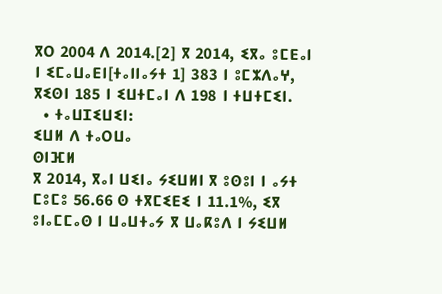ⴳⵔ 2004 ⴷ 2014.[2] ⴳ 2014, ⵉⴳⴰ ⵓⵎⴹⴰⵏ ⵏ ⵉⵎⴰⵡⴰⴹⵏ[ⵜⴰⵏⵏⴰⵢⵜ 1] 383 ⵏ ⵓⵎⵣⴷⴰⵖ, ⴳⵉⵙⵏ 185 ⵏ ⵉⵡⵜⵎⴰⵏ ⴷ 198 ⵏ ⵜⵡⵜⵎⵉⵏ.
  • ⵜⴰⵡⵊⵉⵡⵉⵏ:
ⵉⵡⵍ ⴷ ⵜⴰⵔⵡⴰ
ⵙⵏⴼⵍ
ⴳ 2014, ⴳⴰⵏ ⵡⵉⵏⴰ ⵢⵉⵡⵍⵏ ⴳ ⵓⵙⵓⵏ ⵏ ⴰⵢⵜ ⵎⵓⵎⵓ 56.66 ⵙ ⵜⴳⵎⵉⴹⵉ ⵏ 11.1%, ⵉⴳ ⵓⵏⴰⵎⵎⴰⵙ ⵏ ⵡⴰⵡⵜⴰⵢ ⴳ ⵡⴰⴽⵓⴷ ⵏ ⵢⵉⵡⵍ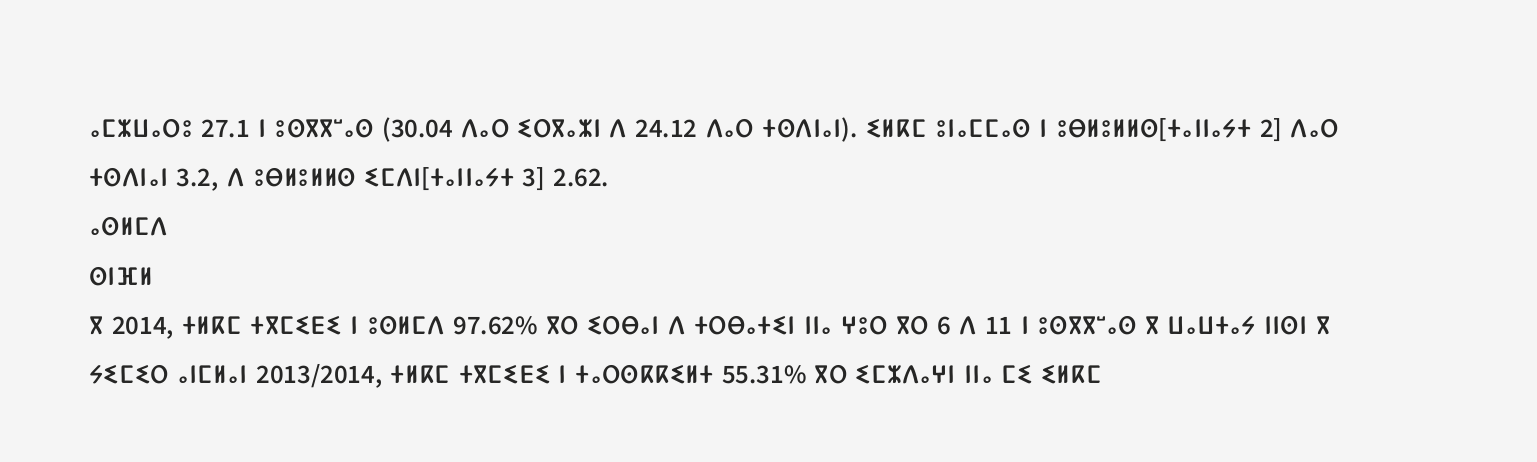ⴰⵎⵣⵡⴰⵔⵓ 27.1 ⵏ ⵓⵙⴳⴳⵯⴰⵙ (30.04 ⴷⴰⵔ ⵉⵔⴳⴰⵣⵏ ⴷ 24.12 ⴷⴰⵔ ⵜⵙⴷⵏⴰⵏ). ⵉⵍⴽⵎ ⵓⵏⴰⵎⵎⴰⵙ ⵏ ⵓⴱⵍⵓⵍⵍⵙ[ⵜⴰⵏⵏⴰⵢⵜ 2] ⴷⴰⵔ ⵜⵙⴷⵏⴰⵏ 3.2, ⴷ ⵓⴱⵍⵓⵍⵍⵙ ⵉⵎⴷⵏ[ⵜⴰⵏⵏⴰⵢⵜ 3] 2.62.
ⴰⵙⵍⵎⴷ
ⵙⵏⴼⵍ
ⴳ 2014, ⵜⵍⴽⵎ ⵜⴳⵎⵉⴹⵉ ⵏ ⵓⵙⵍⵎⴷ 97.62% ⴳⵔ ⵉⵔⴱⴰⵏ ⴷ ⵜⵔⴱⴰⵜⵉⵏ ⵏⵏⴰ ⵖⵓⵔ ⴳⵔ 6 ⴷ 11 ⵏ ⵓⵙⴳⴳⵯⴰⵙ ⴳ ⵡⴰⵡⵜⴰⵢ ⵏⵏⵙⵏ ⴳ ⵢⵉⵎⵉⵔ ⴰⵏⵎⵍⴰⵏ 2013/2014, ⵜⵍⴽⵎ ⵜⴳⵎⵉⴹⵉ ⵏ ⵜⴰⵔⵙⴽⴽⵉⵍⵜ 55.31% ⴳⵔ ⵉⵎⵣⴷⴰⵖⵏ ⵏⵏⴰ ⵎⵉ ⵉⵍⴽⵎ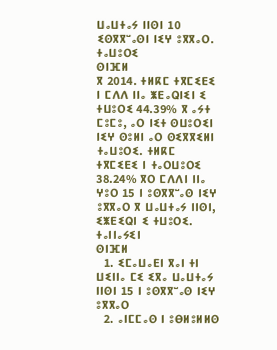ⵡⴰⵡⵜⴰⵢ ⵏⵏⵙⵏ 10 ⵉⵙⴳⴳⵯⴰⵙⵏ ⵏⵉⵖ ⵓⴳⴳⴰⵔ.
ⵜⴰⵡⵓⵔⵉ
ⵙⵏⴼⵍ
ⴳ 2014. ⵜⵍⴽⵎ ⵜⴳⵎⵉⴹⵉ ⵏ ⵎⴷⴷ ⵏⵏⴰ ⵥⴹⴰⵕⵏⵉⵏ ⵉ ⵜⵡⵓⵔⵉ 44.39% ⴳ ⴰⵢⵜ ⵎⵓⵎⵓ, ⴰⵔ ⵏⵉⵜ ⵙⵡⵓⵔⵉⵏ ⵏⵉⵖ ⵙⵓⵍⵏ ⴰⵔ ⵙⵉⴳⴳⵉⵍⵏ ⵜⴰⵡⵓⵔⵉ. ⵜⵍⴽⵎ ⵜⴳⵎⵉⴹⵉ ⵏ ⵜⴰⵔⵡⵓⵔⵉ 38.24% ⴳⵔ ⵎⴷⴷⵏ ⵏⵏⴰ ⵖⵓⵔ 15 ⵏ ⵓⵙⴳⴳⵯⴰⵙ ⵏⵉⵖ ⵓⴳⴳⴰⵔ ⴳ ⵡⴰⵡⵜⴰⵢ ⵏⵏⵙⵏ, ⵉⵥⴹⵉⵕⵏ ⵉ ⵜⵡⵓⵔⵉ.
ⵜⴰⵏⵏⴰⵢⵉⵏ
ⵙⵏⴼⵍ
  1. ⵉⵎⴰⵡⴰⴹⵏ ⴳⴰⵏ ⵜⵏ ⵡⵉⵏⵏⴰ ⵎⵉ ⵉⴳⴰ ⵡⴰⵡⵜⴰⵢ ⵏⵏⵙⵏ 15 ⵏ ⵓⵙⴳⴳⵯⴰⵙ ⵏⵉⵖ ⵓⴳⴳⴰⵔ
  2. ⴰⵏⵎⵎⴰⵙ ⵏ ⵓⴱⵍⵓⵍⵍⵙ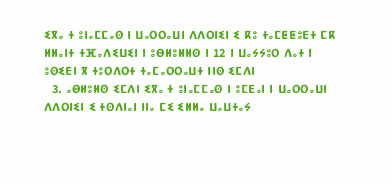ⵉⴳⴰ ⵜ ⵓⵏⴰⵎⵎⴰⵙ ⵏ ⵡⴰⵔⵔⴰⵡⵏ ⴷⴷⵔⵏⵉⵏ ⵉ ⴽⵓ ⵜⴰⵎⵟⵟⵓⴹⵜ ⵎⴽ ⵍⵍⴰⵏⵜ ⵜⴼⴰⴷⵉⵡⵉⵏ ⵏ ⵓⴱⵍⵓⵍⵍⵙ ⵏ 12 ⵏ ⵡⴰⵢⵢⵓⵔ ⴷⴰⵜ ⵏ ⵓⵙⵉⴹⵏ ⴳ ⵜⵓⵔⴷⵔⵜ ⵜⴰⵎⴰⵔⵔⴰⵡⵜ ⵏⵏⵙ ⵉⵎⴷⵏ
  3. ⴰⴱⵍⵓⵍⵙ ⵉⵎⴷⵏ ⵉⴳⴰ ⵜ ⵓⵏⴰⵎⵎⴰⵙ ⵏ ⵓⵎⴹⴰⵏ ⵏ ⵡⴰⵔⵔⴰⵡⵏ ⴷⴷⵔⵏⵉⵏ ⵉ ⵜⵙⴷⵏⴰⵏ ⵏⵏⴰ ⵎⵉ ⵉⵍⵍⴰ ⵡⴰⵡⵜⴰⵢ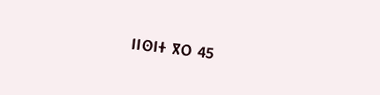ⵏⵏⵙⵏⵜ ⴳⵔ 45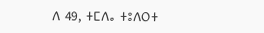ⴷ 49, ⵜⵎⴷⴰ ⵜⵓⴷⵔⵜ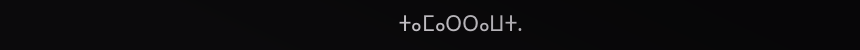ⵜⴰⵎⴰⵔⵔⴰⵡⵜ.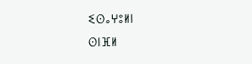ⵉⵙⴰⵖⵓⵍⵏ
ⵙⵏⴼⵍ